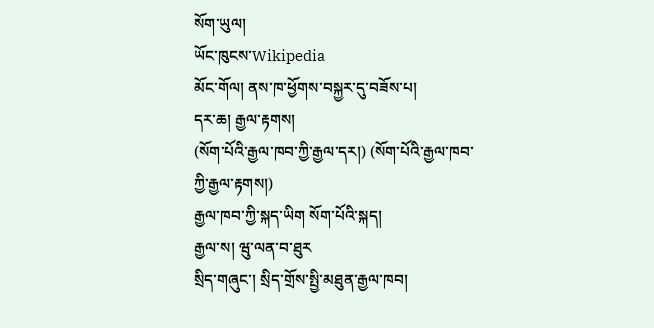སོག་ཡུལ།
ཡོང་ཁུངས་Wikipedia
མོང་གོལ། ནས་ཁ་ཕྱོགས་བསྐྱར་དུ་བཟོས་པ།
དར་ཆ། རྒྱལ་རྟགས།
(སོག་པོའི་རྒྱལ་ཁབ་ཀྱི་རྒྱལ་དར།) (སོག་པོའི་རྒྱལ་ཁབ་ཀྱི་རྒྱལ་རྟགས།)
རྒྱལ་ཁབ་ཀྱི་སྐད་ཡིག སོག་པོའི་སྐད།
རྒྱལ་ས། ཝུ་ལན་བ་ཐུར
སྲིད་གཞུང་། སྲིད་གྲོས་སྤྱི་མཐུན་རྒྱལ་ཁབ།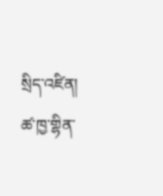སྲིད་འཛིན། ཚ་ཁྱ་གྷིན་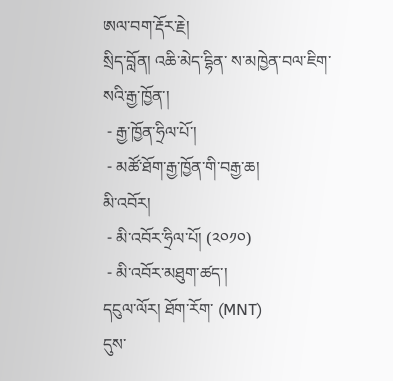ཨལ་བག་རྡོར་རྗེ།
སྲིད་བློན། འཆི་མེད་དྷིན་ ས་མཁྱེན་བལ་ཇིག་
སའི་རྒྱ་ཁྱོན་།
 - རྒྱ་ཁྱོན་ཧྲིལ་པོ་།
 - མཚོ་ཐོག་རྒྱ་ཁྱོན་གི་བརྒྱ་ཆ།
མི་འབོར།
 - མི་འབོར་ཧྲིལ་པོ། (༢༠༡༠)
 - མི་འབོར་མཐུག་ཚད་།
དངུལ་ལོར། ཐོག་རོག་ (MNT)
དུས་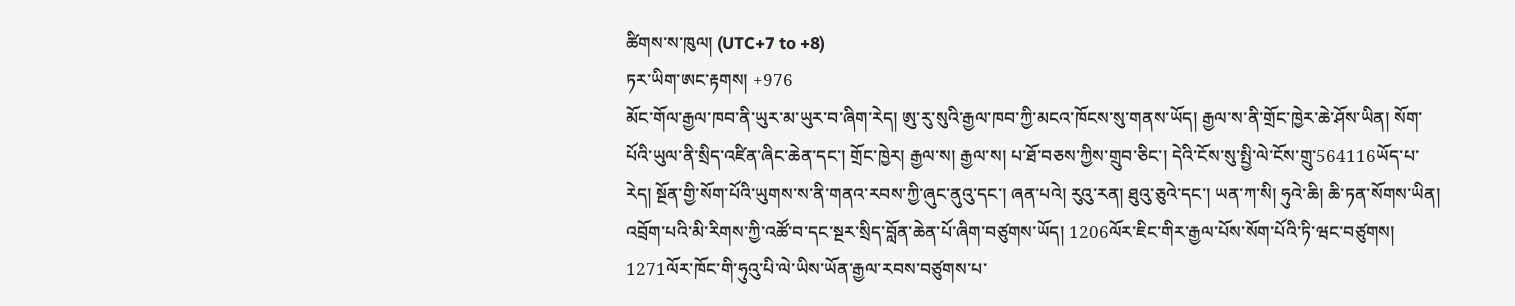ཚིགས་ས་ཁུལ། (UTC+7 to +8)
ཏར་ཡིག་ཨང་རྟགས། +976
མོང་གོལ་རྒྱལ་ཁབ་ནི་ཡུར་མ་ཡུར་བ་ཞིག་རེད། ཨུ་རུ་སུའི་རྒྱལ་ཁབ་ཀྱི་མངའ་ཁོངས་སུ་གནས་ཡོད། རྒྱལ་ས་ནི་གྲོང་ཁྱེར་ཆེ་ཤོས་ཡིན། སོག་པོའི་ཡུལ་ནི་སྲིད་འཛིན་ཞིང་ཆེན་དང་། གྲོང་ཁྱེར། རྒྱལ་ས། རྒྱལ་ས། པ་ཐོ་བཅས་ཀྱིས་གྲུབ་ཅིང་། དེའི་ངོས་སུ་སྤྱི་ལེ་ངོས་གྲུ་564116ཡོད་པ་རེད། སྔོན་གྱི་སོག་པོའི་ཡུགས་ས་ནི་གནའ་རབས་ཀྱི་ཞུང་ནུའུ་དང་། ཞན་པའེ། རུའུ་རན། ཐུའུ་ཅུའེ་དང་། ཡན་ཀ་སི། ཧུའེ་ཆི། ཆི་ཏན་སོགས་ཡིན། འབྲོག་པའི་མི་རིགས་ཀྱི་འཚོ་བ་དང་སྔར་སྲིད་བློན་ཆེན་པོ་ཞིག་བཙུགས་ཡོད། 1206ལོར་ཇིང་གིར་རྒྱལ་པོས་སོག་པོའི་ཏི་ཝང་བཙུགས། 1271ལོར་ཁོང་གི་ཧུའུ་པི་ལེ་ཡིས་ཡོན་རྒྱལ་རབས་བཙུགས་པ་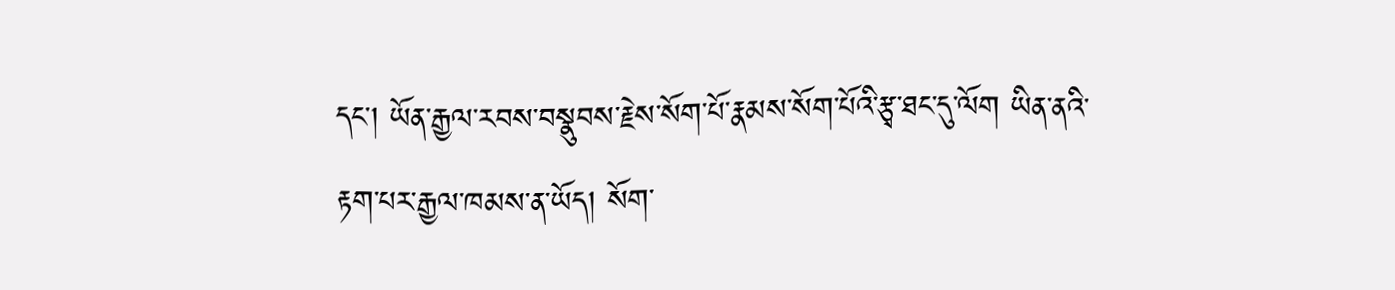དང་། ཡོན་རྒྱལ་རབས་བསྣུབས་རྗེས་སོག་པོ་རྣམས་སོག་པོའི་རྩྭ་ཐང་དུ་ལོག ཡིན་ནའི་རྟག་པར་རྒྱལ་ཁམས་ན་ཡོད། སོག་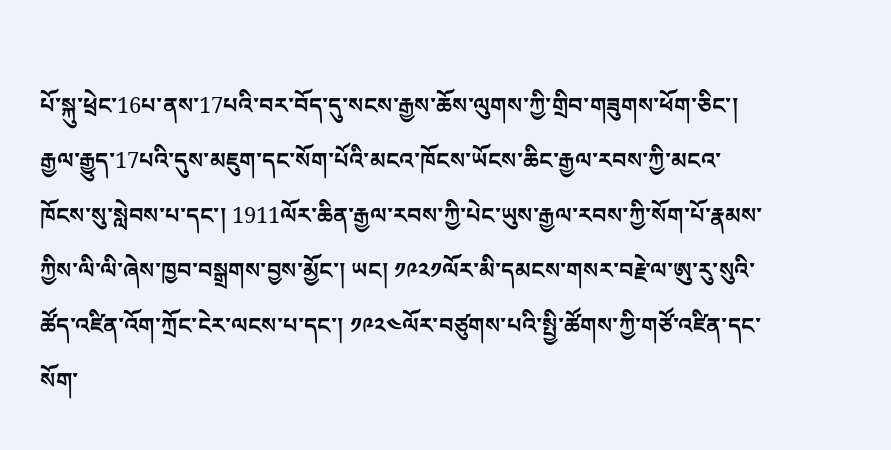པོ་སྐུ་ཕྲེང་16པ་ནས་17པའི་བར་བོད་དུ་སངས་རྒྱས་ཆོས་ལུགས་ཀྱི་གྲིབ་གཟུགས་ཕོག་ཅིང་། རྒྱལ་རྒྱུད་17པའི་དུས་མཇུག་དང་སོག་པོའི་མངའ་ཁོངས་ཡོངས་ཆིང་རྒྱལ་རབས་ཀྱི་མངའ་ཁོངས་སུ་སླེབས་པ་དང་། 1911ལོར་ཆིན་རྒྱལ་རབས་ཀྱི་པེང་ཡུས་རྒྱལ་རབས་ཀྱི་སོག་པོ་རྣམས་ཀྱིས་ལི་ལི་ཞེས་ཁྱབ་བསྒྲགས་བྱས་མྱོང་། ཡང། ༡༩༢༡ལོར་མི་དམངས་གསར་བརྗེ་ལ་ཨུ་རུ་སུའི་ཚོད་འཛིན་འོག་ཀྲོང་ངེར་ལངས་པ་དང་། ༡༩༢༤ལོར་བཙུགས་པའི་སྤྱི་ཚོགས་ཀྱི་གཙོ་འཛིན་དང་སོག་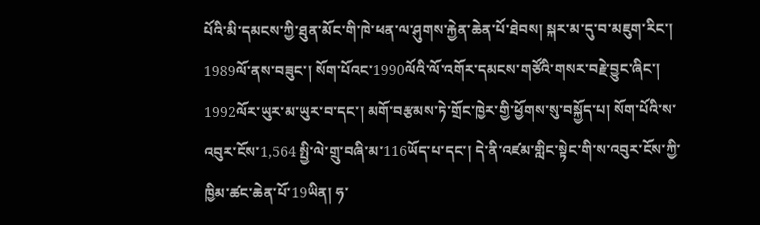པོའི་མི་དམངས་ཀྱི་ཐུན་མོང་གི་ཁེ་ཕན་ལ་ཤུགས་རྐྱེན་ཆེན་པོ་ཐེབས། སྐར་མ་དུ་བ་མཇུག་རིང་། 1989ལོ་ནས་བཟུང་། སོག་པོའང་1990ལོའི་ལོ་འགོར་དམངས་གཙོའི་གསར་བརྗེ་བྱུང་ཞིང་། 1992ལོར་ཡུར་མ་ཡུར་བ་དང་། མགོ་བརྩམས་ཏེ་གྲོང་ཁྱེར་གྱི་ཕྱོགས་སུ་བསྐྱོད་པ། སོག་པོའི་ས་འབུར་ངོས་1,564 སྤྱི་ལེ་གྲུ་བཞི་མ་116ཡོད་པ་དང་། དེ་ནི་འཛམ་གླིང་སྟེང་གི་ས་འབུར་ངོས་ཀྱི་ཁྱིམ་ཚང་ཆེན་པོ་19ཡིན། ཧ་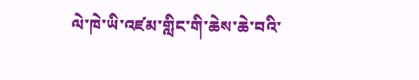ལེ་ཁེ་ཡི་འཛམ་གླིང་གི་ཆེས་ཆེ་བའི་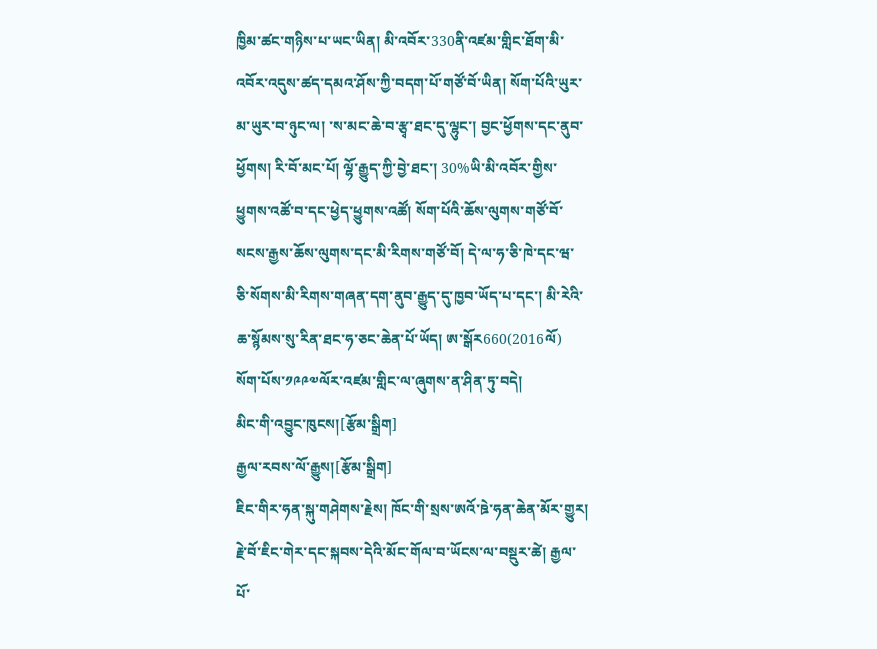ཁྱིམ་ཚང་གཉིས་པ་ཡང་ཡིན། མི་འབོར་330ནི་འཛམ་གླིང་ཐོག་མི་འབོར་འདུས་ཚད་དམའ་ཤོས་ཀྱི་བདག་པོ་གཙོ་བོ་ཡིན། སོག་པོའི་ཡུར་མ་ཡུར་བ་ཉུང་ལ། ་ས་མང་ཆེ་བ་རྩྭ་ཐང་དུ་ལྷུང་། བྱང་ཕྱོགས་དང་ནུབ་ཕྱོགས། རི་བོ་མང་པོ། ལྷོ་རྒྱུད་ཀྱི་བྱེ་ཐང་། 30%ཡི་མི་འབོར་གྱིས་ཕྱུགས་འཚོ་བ་དང་ཕྱེད་ཕྱུགས་འཚོ། སོག་པོའི་ཆོས་ལུགས་གཙོ་བོ་སངས་རྒྱས་ཆོས་ལུགས་དང་མི་རིགས་གཙོ་བོ། དེ་ལ་ཧ་ཅི་ཁེ་དང་ཝ་ཅི་སོགས་མི་རིགས་གཞན་དག་ནུབ་རྒྱུད་དུ་ཁྱབ་ཡོད་པ་དང་། མི་རེའི་ཆ་སྙོམས་སུ་རིན་ཐང་ཧ་ཅང་ཆེན་པོ་ཡོད། ཨ་སྒོར660(2016ལོ) སོག་པོས་༡༩༩༧ལོར་འཛམ་གླིང་ལ་ཞུགས་ན་ཤིན་ཏུ་བདེ།
མིང་གི་འབྱུང་ཁུངས།[རྩོམ་སྒྲིག]
རྒྱལ་རབས་ལོ་རྒྱུས།[རྩོམ་སྒྲིག]
ཇིང་གིར་ཧན་སྐུ་གཤེགས་རྗེས། ཁོང་གི་སྲས་ཨའོ་ཋེ་ཧན་ཆེན་མོར་གྱུར། རྗེ་བོ་ཇིང་གེར་དང་སྐབས་དེའི་མོང་གོལ་བ་ཡོངས་ལ་བསྡུར་ཚེ། རྒྱལ་པོ་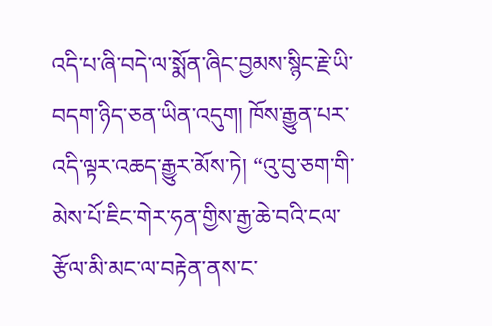འདི་པ་ཞི་བདེ་ལ་སྨོན་ཞིང་བྱམས་སྙིང་རྗེ་ཡི་བདག་ཉིད་ཅན་ཡིན་འདུག། ཁོས་རྒྱུན་པར་འདི་ལྟར་འཆད་རྒྱུར་མོས་ཏེ། “འུ་བུ་ཅག་གི་མེས་པོ་ཇིང་གེར་ཧན་གྱིས་རྒྱ་ཆེ་བའི་ངལ་རྩོལ་མི་མང་ལ་བརྟེན་ནས་ང་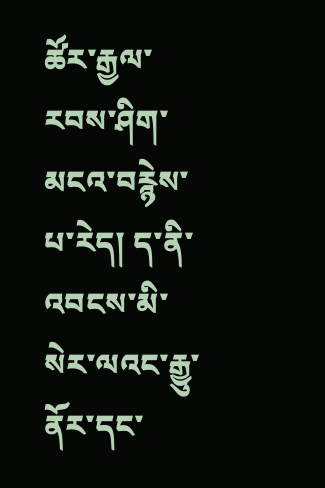ཚོར་རྒྱལ་རབས་ཤིག་མངའ་བརྙེས་པ་རེད། ད་ནི་འབངས་མི་སེར་ལའང་རྒྱུ་ནོར་དང་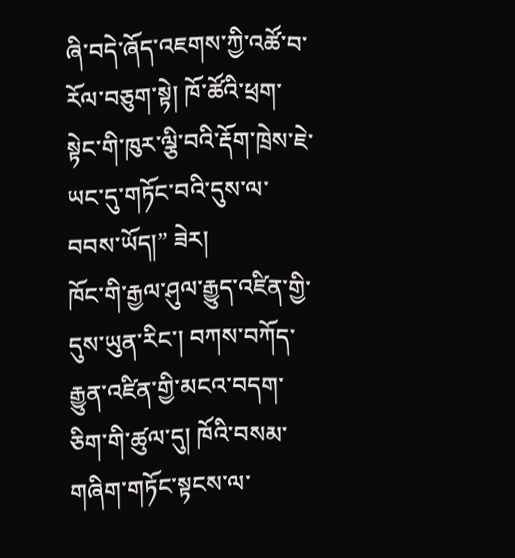ཞི་བདེ་ཞོད་འཇགས་ཀྱི་འཚོ་བ་རོལ་བཅུག་སྟེ། ཁོ་ཚོའི་ཕྲག་སྟེང་གི་ཁུར་ལྕི་བའི་རྡོག་ཁྲེས་ཇེ་ཡང་དུ་གཏོང་བའི་དུས་ལ་བབས་ཡོད།” ཟེར།
ཁོང་གི་རྒྱལ་ཤུལ་རྒྱུད་འཛིན་གྱི་དུས་ཡུན་རིང་། བཀས་བཀོད་རྒྱུན་འཛིན་གྱི་མངའ་བདག་ཅིག་གི་ཚུལ་དུ། ཁོའི་བསམ་གཞིག་གཏོང་སྟངས་ལ་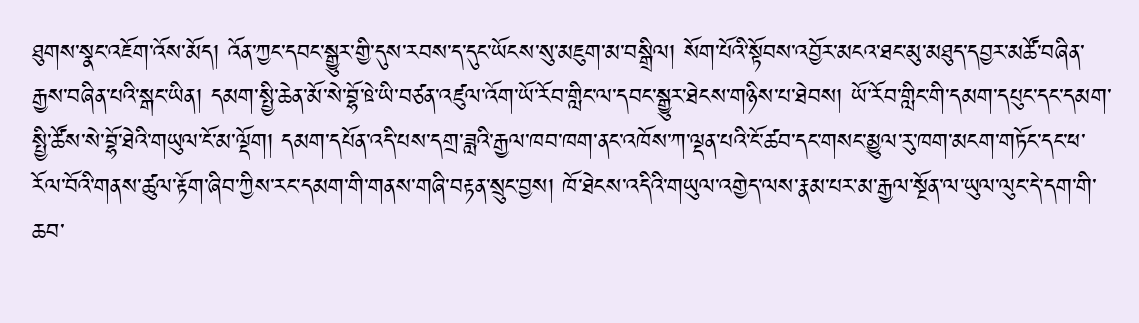ཐུགས་སྣང་འཇོག་འོས་མོད། འོན་ཀྱང་དབང་སྒྱུར་གྱི་དུས་རབས་ད་དུང་ཡོངས་སུ་མཇུག་མ་བསྒྲིལ། སོག་པོའི་སྟོབས་འབྱོར་མངའ་ཐང་མུ་མཐུད་དབྱར་མཚོ་བཞིན་རྒྱས་བཞིན་པའི་སྒང་ཡིན། དམག་སྤྱི་ཆེན་མོ་སེ་བྷོ་ཋེ་ཡི་བཙན་འཛུལ་འོག་ཡོ་རོབ་གླིང་ལ་དབང་སྒྱུར་ཐེངས་གཉིས་པ་ཐེབས། ཡོ་རོབ་གླིང་གི་དམག་དཔུང་དང་དམག་སྤྱི་ཚོས་སེ་བྷོ་ཐེའི་གཡུལ་ངོ་མ་ལྡོག། དམག་དཔོན་འདི་པས་དགྲ་ཟླའི་རྒྱལ་ཁབ་ཁག་ནང་འཁོས་ཀ་ལྡན་པའི་ངོ་ཚབ་དང་གསང་མྱུལ་རུ་ཁག་མངག་གཏོང་དང་ཕ་རོལ་བོའི་གནས་ཚུལ་རྟོག་ཞིབ་ཀྱིས་རང་དམག་གི་གནས་གཞི་བརྟན་སྲུང་བྱས། ཁོ་ཐེངས་འདིའི་གཡུལ་འགྱེད་ལས་རྣམ་པར་མ་རྒྱལ་སྔོན་ལ་ཡུལ་ལུང་དེ་དག་གི་ཆབ་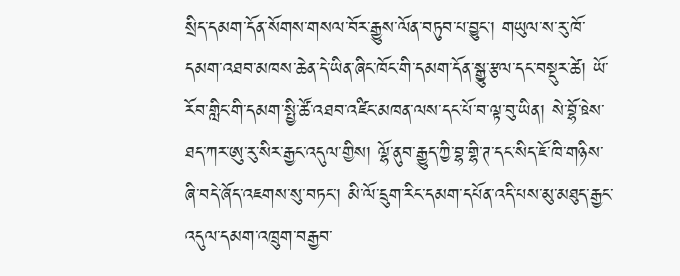སྲིད་དམག་དོན་སོགས་གསལ་བོར་རྒྱུས་ལོན་བཏུབ་པ་བྱུང་། གཡུལ་ས་རུ་ཁོ་དམག་འཐབ་མཁས་ཆེན་དེ་ཡིན་ཞིང་ཁོང་གི་དམག་དོན་སྒྱུ་རྩལ་དང་བསྡུར་ཚེ། ཡོ་རོབ་གླིང་གི་དམག་སྤྱི་ཚོ་འཐབ་འཛིང་མཁན་ལས་དང་པོ་བ་ལྟ་བུ་ཡིན། སེ་བྷོ་ཋེས་ཐད་ཀར་ཨུ་རུ་སིར་རྒྱང་འདུལ་གྱིས། ལྷོ་ནུབ་རྒྱུད་ཀྱི་བྷ་གྷི་ཊ་དང་སིད་ཇོ་ཁི་གཉིས་ཞི་བདེ་ཞོད་འཇགས་སུ་བཏང་། མི་ལོ་དྲུག་རིང་དམག་དཔོན་འདི་པས་མུ་མཐུད་རྒྱང་འདུལ་དམག་འཁྲུག་བརྒྱབ་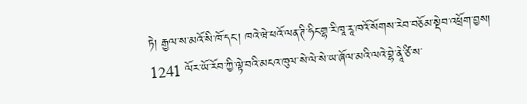ཏེ། རྒྱལ་ས་མའོ་སི་ཁོ་དང་། ཁའེ་ཝེ་ཕའོ་ལན་ཊི་ཧིང་གྷ་རི་ཁཱ་རཱ་ཁའོ་སོགས་རེབ་བཅོམ་སྡེབ་འཕྲོག་བྱས། 1241 ལོར་ཡོ་རོབ་ཀྱི་ལྟེ་བའི་མངའ་ཁུལ་སེ་ལེ་སེ་ཡ་ཞོལ་མའི་ལའེ་བྷེ་ནཱེ་ཙི་ས་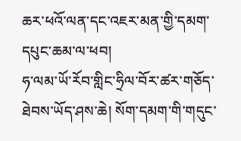ཆར་ཕའོ་ལན་དང་འཇར་མན་གྱི་དམག་དཔུང་ཆམ་ལ་ཕབ།
ཧ་ལམ་ཡོ་རོབ་གླིང་ཧྲིལ་བོར་ཚར་གཅོད་ཐེབས་ཡོད་ཤས་ཆེ། སོག་དམག་གི་གདུང་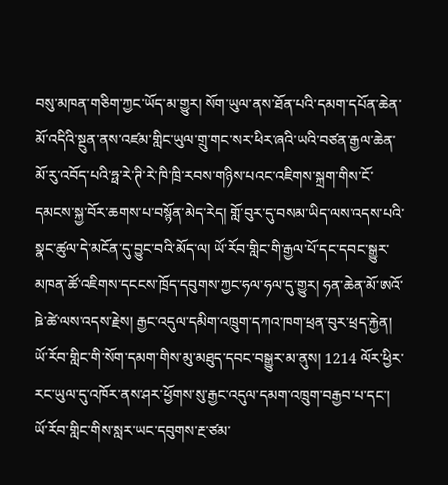བསུ་མཁན་གཅིག་ཀྱང་ཡོད་མ་གྱུར། སོག་ཡུལ་ནས་ཐོན་པའི་དམག་དཔོན་ཆེན་མོ་འདིའི་སྔུན་ནས་འཛམ་གླིང་ཡུལ་གྲུ་གང་སར་ཕིར་ཞའི་ཡའི་བཙན་རྒྱལ་ཆེན་མོ་རུ་འབོད་པའི་ཧྥ་རེ་ཊི་རེ་ཁི་ཁྲི་རབས་གཉིས་པའང་འཇིགས་སྐྲག་གིས་ངོ་དམངས་སྐྱ་བོར་ཆགས་པ་བསྙོན་མེད་རེད། གློ་བུར་དུ་བསམ་ཡིད་ལས་འདས་པའི་སྣང་ཚུལ་དེ་མངོན་དུ་བྱུང་བའི་མོད་ལ། ཡོ་རོབ་གླིང་གི་རྒྱལ་པོ་དང་དབང་སྒྱུར་མཁན་ཚོ་འཇིགས་དངངས་ཁྲོད་དབུགས་ཀྱང་ཧལ་ཧལ་དུ་གྱུར། ཧན་ཆེན་མོ་ཨའོ་ཋེ་ཚེ་ལས་འདས་རྗེས། རྒྱང་འདུལ་དམིག་འཁྲུག་དཀའ་ཁག་ཕྲན་བུར་ཕྲད་རྐྱེན། ཡོ་རོབ་གླིང་གི་སོག་དམག་གིས་མུ་མཐུད་དབང་བསྒྱུར་མ་ནུས། 1214 ལོར་ཕྱིར་རང་ཡུལ་དུ་འཁོར་ནས་ཤར་ཕྱོགས་སུ་རྒྱང་འདུལ་དམག་འཁྲུག་བརྒྱབ་པ་དང་། ཡོ་རོབ་གླིང་གིས་སླར་ཡང་དབུགས་རྔ་ཙམ་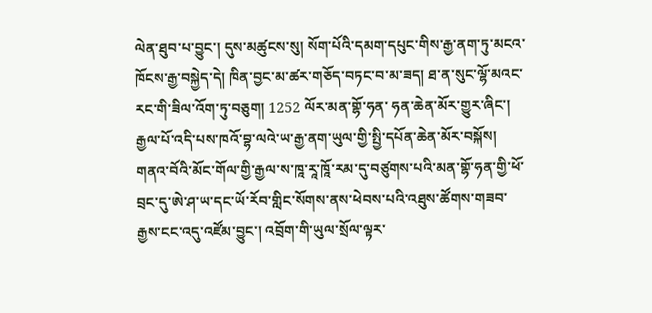ལེན་ཐུབ་པ་བྱུང་། དུས་མཚུངས་སུ། སོག་པོའི་དམག་དཔུང་གིས་རྒྱ་ནག་ཏུ་མངའ་ཁོངས་རྒྱ་བསྐྱེད་དེ། ཁིན་བྱང་མ་ཚར་གཅོད་བཏང་བ་མ་ཟད། ཐ་ན་སུང་ལྷོ་མའང་རང་གི་ཟིལ་འོག་ཏུ་བཅུག། 1252 ལོར་མན་གྷོ་ཧན་ ཧན་ཆེན་མོར་གྱུར་ཞིང་། རྒྱལ་པོ་འདི་པས་ཁའོ་བྷ་ལའེ་ཡ་རྒྱ་ནག་ཡུལ་གྱི་སྤྱི་དཔོན་ཆེན་མོར་བསྐོས། གནའ་བོའི་མོང་གོལ་གྱི་རྒྱལ་ས་ཁཱ་རཱ་ཁཱོ་རམ་དུ་བཙུགས་པའི་མན་གྷོ་ཧན་གྱི་ཕོ་བྲང་དུ་ཨེ་ཤ་ཡ་དང་ཡོ་རོབ་གླིང་སོགས་ནས་ཕེབས་པའི་འཐུས་ཚོགས་གཟབ་རྒྱས་ངང་འདུ་འཛོམ་བྱུང་། འབྲོག་གི་ཡུལ་སྲོལ་ལྟར་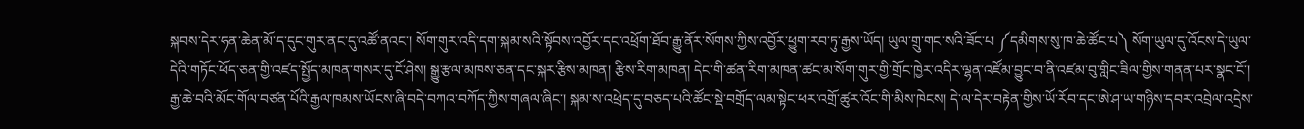སྐབས་དེར་ཧན་ཆེན་མོ་ད་དུང་གུར་ནང་དུ་འཚོ་ནའང་། སོག་གུར་འདི་དག་སྐམ་སའི་སྟོབས་འབྱོར་དང་འཕྲོག་ཐོབ་རྒྱུ་ནོར་སོགས་ཀྱིས་འབྱོར་ཕྱུག་རབ་ཏུ་རྒྱས་ཡོད། ཡུལ་གྲུ་གང་སའི་ཟོང་པ ༼དམིགས་སུ་ཁ་ཆེ་ཚོང་པ༽ སོག་ཡུལ་དུ་འོངས་དེ་ཡུལ་དེའི་གཏོང་ཕོད་ཅན་གྱི་འཛད་སྤྱོད་མཁན་གསར་དུ་ངོ་ཤེས། སྒྱུ་རྩལ་མཁས་ཅན་དང་སྐར་རྩིས་མཁན། རྩིས་རིག་མཁན། དེང་གི་ཚན་རིག་མཁན་ཚང་མ་སོག་གུར་གྱི་གྲོང་ཁྱེར་འདིར་ལྷན་འཛོམ་བྱུང་བ་ནི་འཛམ་བུ་གླིང་ཟིལ་གྱིས་གནན་པར་སྣང་ངོ་།
རྒྱ་ཆེ་བའི་མོང་གོལ་བཙན་པོའི་རྒྱལ་ཁམས་ཡོངས་ཞི་བདེ་བཀའ་བཀོད་ཀྱིས་གཞལ་ཞིང་། སྐམ་ས་འཕྲེད་དུ་བཅད་པའི་ཚོང་སྡེ་བགྲོད་ལམ་སྟེང་ཕར་འགྲོ་ཚུར་འོང་གི་མིས་ཁེངས། དེ་ལ་དེར་བརྟེན་གྱིས་ཡོ་རོབ་དང་ཨེ་ཤ་ཡ་གཉིས་དབར་འབྲེལ་འདྲེས་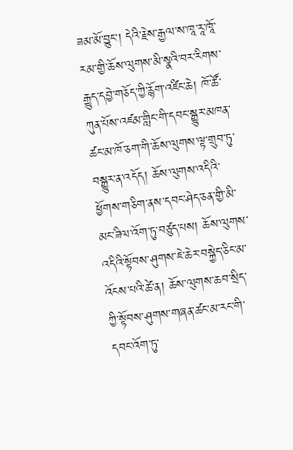ཟམ་མོ་བྱུང་། དེའི་རྗེས་རྒྱལ་ས་ཁཱ་རཱ་ཁཱོ་རམ་གྱི་ཆོས་ལུགས་མི་སྣའི་བར་རིགས་རྒྱུད་དབྱེ་གཅོད་ཀྱི་རྙོག་འཛིང་ཆེ། ཁོ་ཚོ་ཀུན་པོས་འཛམ་གླིང་གི་དབང་སྒྱུར་མཁན་ཚང་མ་ཁོ་ཅག་གི་ཆོས་ལུགས་ལྟ་གྲུབ་ཏུ་བསྒྱུར་ན་འདོད། ཆོས་ལུགས་འདིའི་ཕྱོགས་གཅིག་ནས་དབང་ཤེད་ཅན་གྱི་མི་མང་ཟིལ་འོག་ཏུ་བཙུད་པས། ཆོས་ལུགས་འདིའི་སྟོབས་ཤུགས་ཇེ་ཆེར་བསྐྱེད་ཅིང་མ་འོངས་པའི་ཚེ་ན། ཆོས་ལུགས་ཆབ་སྲིད་ཀྱི་སྟོབས་ཤུགས་གཞན་ཚང་མ་རང་གི་དབང་འོག་ཏུ་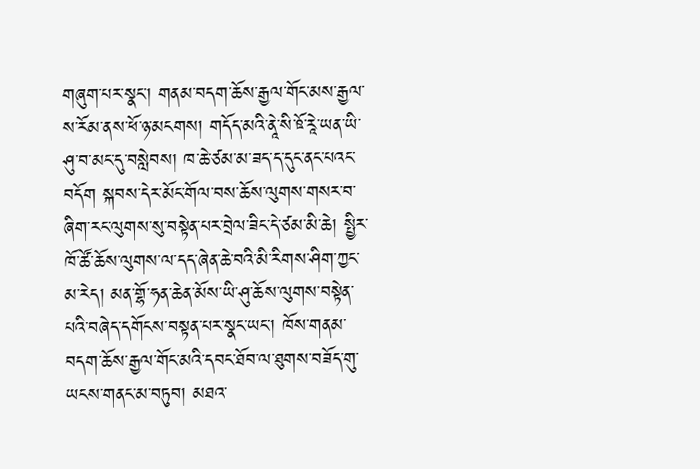གཞུག་པར་སྣང་། གནམ་བདག་ཆོས་རྒྱལ་གོང་མས་རྒྱལ་ས་རོམ་ནས་ཕོ་ཉ་མངགས། གདོད་མའི་ནཱེ་སི་ཋོ་རཱེ་ཡན་ཡི་ཤུ་བ་མང་དུ་བསླེབས། ཁ་ཆེ་ཙམ་མ་ཟད་ད་དུང་ནང་པའང་བདོག སྐབས་དེར་མོང་གོལ་བས་ཆོས་ལུགས་གསར་བ་ཞིག་རང་ལུགས་སུ་བསྟེན་པར་བྲེལ་ཟིང་དེ་ཙམ་མི་ཆེ། སྤྱིར་ཁོ་ཚོ་ཆོས་ལུགས་ལ་དད་ཞེན་ཆེ་བའི་མི་རིགས་ཤིག་ཀྱང་མ་རེད། མན་གྷོ་ཧན་ཆེན་མོས་ཡི་ཤུ་ཆོས་ལུགས་བསྟེན་པའི་བཞེད་དགོངས་བསྟན་པར་སྣང་ཡང་། ཁོས་གནམ་བདག་ཆོས་རྒྱལ་གོང་མའི་དབང་ཐོབ་ལ་ཐུགས་བཟོད་གུ་ཡངས་གནང་མ་བཏུབ། མཐའ་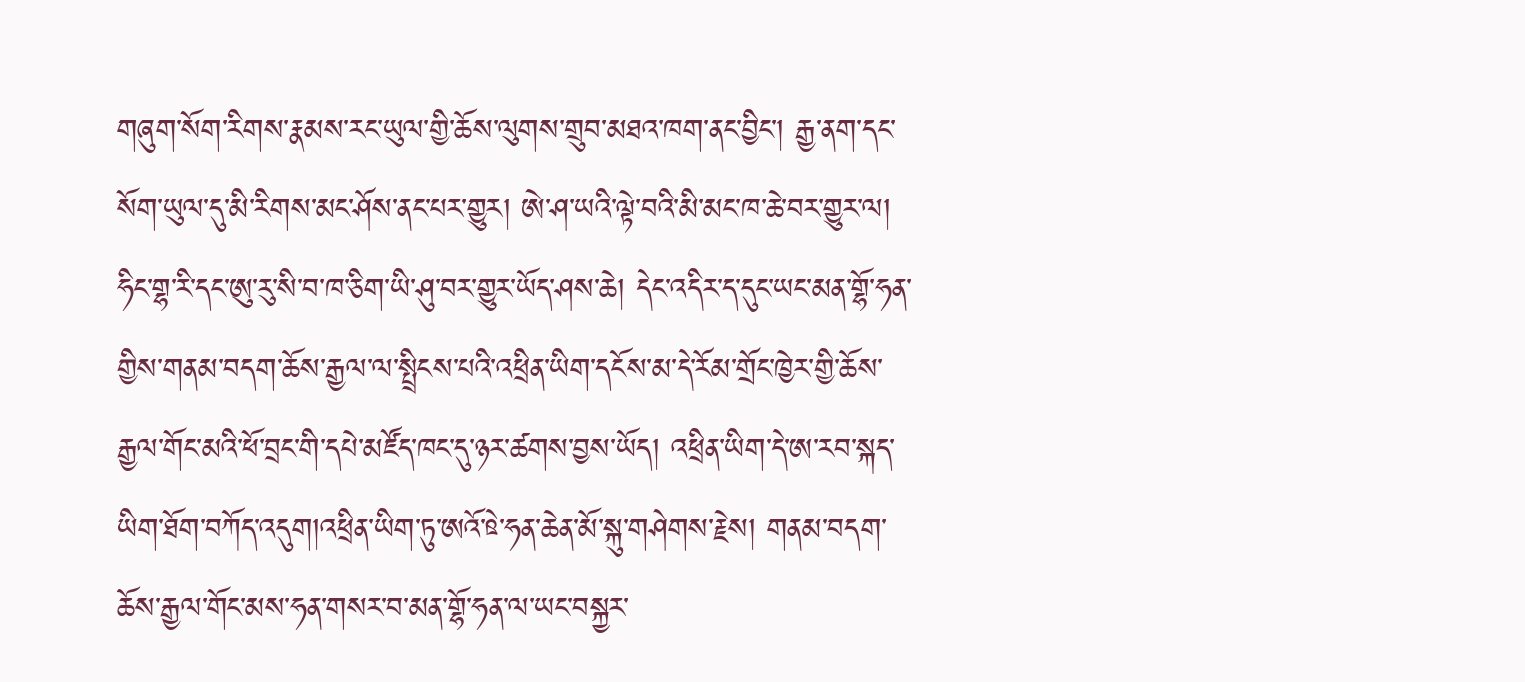གཞུག་སོག་རིགས་རྣམས་རང་ཡུལ་གྱི་ཆོས་ལུགས་གྲུབ་མཐའ་ཁག་ནང་བྱིང་། རྒྱ་ནག་དང་སོག་ཡུལ་དུ་མི་རིགས་མང་ཤོས་ནང་པར་གྱུར། ཨེ་ཤ་ཡའི་ལྟེ་བའི་མི་མང་ཁ་ཆེ་བར་གྱུར་ལ། ཧིང་གྷ་རི་དང་ཨུ་རུ་སི་བ་ཁ་ཅིག་ཡི་ཤུ་བར་གྱུར་ཡོད་ཤས་ཆེ། དེང་འདིར་ད་དུང་ཡང་མན་གྷོ་ཧན་གྱིས་གནམ་བདག་ཆོས་རྒྱལ་ལ་སྤྲིངས་པའི་འཕྲིན་ཡིག་དངོས་མ་དེ་རོམ་གྲོང་ཁྱེར་གྱི་ཆོས་རྒྱལ་གོང་མའི་ཕོ་བྲང་གི་དཔེ་མཛོད་ཁང་དུ་ཉར་ཚགས་བྱས་ཡོད། འཕྲིན་ཡིག་དེ་ཨ་རབ་སྐད་ཡིག་ཐོག་བཀོད་འདུག།འཕྲིན་ཡིག་ཏུ་ཨའོ་ཋེ་ཧན་ཆེན་མོ་སྐུ་གཤེགས་རྗེས། གནམ་བདག་ཆོས་རྒྱལ་གོང་མས་ཧན་གསར་བ་མན་གྷོ་ཧན་ལ་ཡང་བསྐྱར་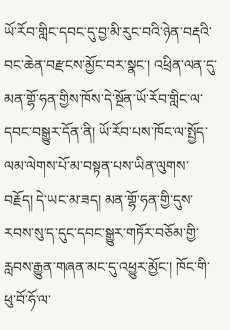ཡོ་རོབ་གླིང་དབང་དུ་བྱ་མི་རུང་བའི་ཉེན་བརྡའི་བང་ཆེན་བརྫངས་མྱོང་བར་སྣང་། འཕྲིན་ལན་དུ་མན་གྷོ་ཧན་གྱིས་ཁོས་དེ་སྔོན་ཡོ་རོབ་གླིང་ལ་དབང་བསྒྱུར་དོན་ནི། ཡོ་རོབ་པས་ཁོང་ལ་སྤྱོད་ལམ་ལེགས་པོ་མ་བསྟན་པས་ཡིན་ལུགས་བརྗོད། དེ་ཡང་མ་ཟད། མན་གྷོ་ཧན་གྱི་དུས་རབས་སུ་ད་དུང་དབང་སྒྱུར་གཏོར་བཅོམ་གྱི་རླབས་རྒྱུན་གཞན་མང་དུ་འཕྱུར་མྱོང་། ཁོང་གི་ཕུ་བོ་ཧོ་ལ་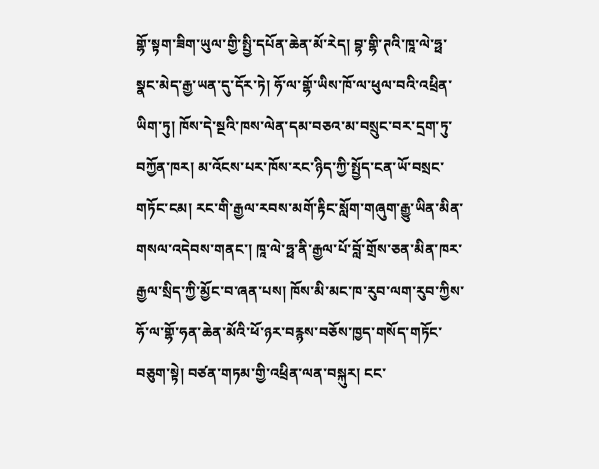གྷོ་སྟག་ཟིག་ཡུལ་གྱི་སྤྱི་དཔོན་ཆེན་མོ་རེད། བྷ་གྷི་ཊའི་ཁཱ་ལེ་ཧྥ་སྣང་མེད་རྒྱ་ཡན་དུ་དོར་ཏེ། ཧོ་ལ་གྷོ་ཡིས་ཁོ་ལ་ཕུལ་བའི་འཕྲིན་ཡིག་ཏུ། ཁོས་དེ་སྔའི་ཁས་ལེན་དམ་བཅའ་མ་བསྲུང་བར་དྲག་ཏུ་བཀྱོན་ཁར། མ་འོངས་པར་ཁོས་རང་ཉིད་ཀྱི་སྤྱོད་ངན་ཡོ་བསྲང་གཏོང་ངམ། རང་གི་རྒྱལ་རབས་མགོ་རྟིང་སློག་གཞུག་རྒྱུ་ཡིན་མིན་གསལ་འདེབས་གནང་། ཁཱ་ལེ་ཧྥ་ནི་རྒྱལ་པོ་བློ་གྲོས་ཅན་མིན་ཁར་རྒྱལ་སྲིད་ཀྱི་མྱོང་བ་ཞན་པས། ཁོས་མི་མང་ཁ་རུབ་ལག་རུབ་ཀྱིས་ཧོ་ལ་གྷོ་ཧན་ཆེན་མོའི་ཕོ་ཉར་བརྙས་བཅོས་ཁྱད་གསོད་གཏོང་བཅུག་སྟེ། བཙན་གཏམ་གྱི་འཕྲིན་ལན་བསྐུར། ངང་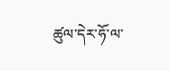ཚུལ་དེར་ཧོ་ལ་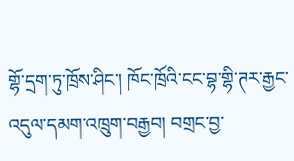གྷོ་དྲག་ཏུ་ཁྲོས་ཤིང་། ཁོང་ཁྲོའི་ངང་བྷ་གྷི་ཊར་རྒྱང་འདུལ་དམག་འཁྲུག་བརྒྱབ། བགྲང་བྱ་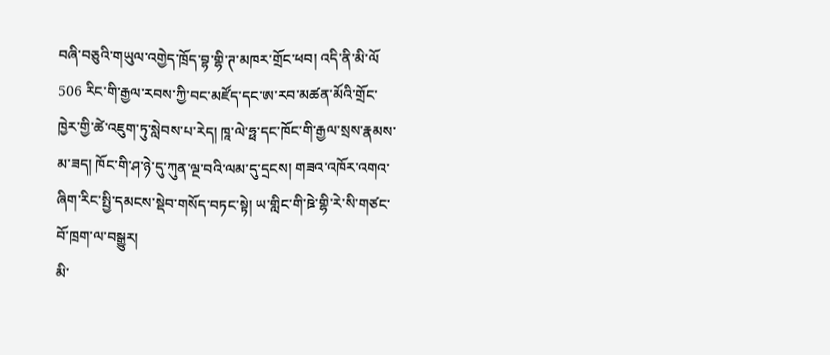བཞི་བཅུའི་གཡུལ་འགྱེད་ཁྲོད་བྷ་གྷི་ཊ་མཁར་གྲོང་ཕབ། འདི་ནི་མི་ལོ 506 རིང་གི་རྒྱལ་རབས་ཀྱི་བང་མཛོད་དང་ཨ་རབ་མཚན་མོའི་གྲོང་ཁྱེར་གྱི་ཚེ་འཇུག་ཏུ་སླེབས་པ་རེད། ཁཱ་ལེ་ཧྥ་དང་ཁོང་གི་རྒྱལ་སྲས་རྣམས་མ་ཟད། ཁོང་གི་ཤ་ཉེ་དུ་ཀུན་ལྔ་བའི་ལམ་དུ་དྲངས། གཟའ་འཁོར་འགའ་ཞིག་རིང་སྤྱི་དམངས་སྡེབ་གསོད་བཏང་སྟེ། ཡ་གླིང་གི་ཋེ་གྷི་རེ་སི་གཙང་བོ་ཁྲག་ལ་བསྒྱུར།
མི་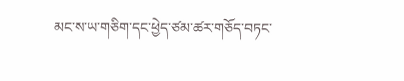མང་ས་ཡ་གཅིག་དང་ཕྱེད་ཙམ་ཚར་གཅོད་བཏང་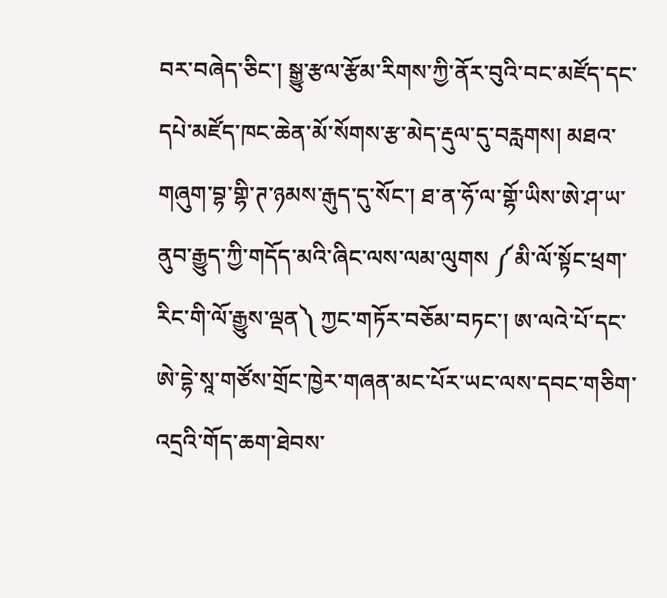བར་བཞེད་ཅིང་། སྒྱུ་རྩལ་རྩོམ་རིགས་ཀྱི་ནོར་བུའི་བང་མཛོད་དང་དཔེ་མཛོད་ཁང་ཆེན་མོ་སོགས་རྩ་མེད་རྡུལ་དུ་བརླགས། མཐའ་གཞུག་བྷ་གྷི་ཊ་ཉམས་རྒུད་དུ་སོང་། ཐ་ན་ཧོ་ལ་གྷོ་ཡིས་ཨེ་ཤ་ཡ་ནུབ་རྒྱུད་ཀྱི་གདོད་མའི་ཞིང་ལས་ལམ་ལུགས ༼མི་ལོ་སྟོང་ཕྲག་རིང་གི་ལོ་རྒྱུས་ལྡན༽ ཀྱང་གཏོར་བཅོམ་བཏང་། ཨ་ལའེ་པོ་དང་ཨེ་དྷེ་སཱ་གཙོས་གྲོང་ཁྱེར་གཞན་མང་པོར་ཡང་ལས་དབང་གཅིག་འདྲའི་གོད་ཆག་ཐེབས་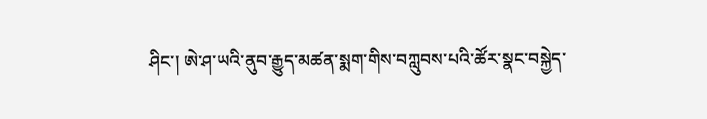ཤིང་། ཨེ་ཤ་ཡའི་ནུབ་རྒྱུད་མཚན་སྨག་གིས་བཀླུབས་པའི་ཚོར་སྣང་བསྐྱེད་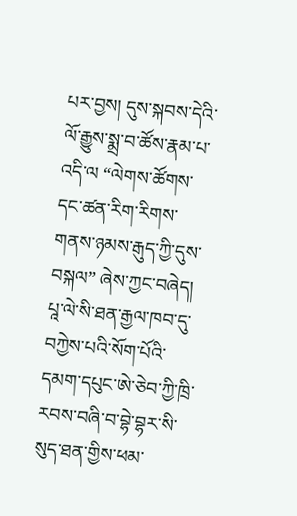པར་བྱས། དུས་སྐབས་དེའི་ལོ་རྒྱུས་སྨྲ་བ་ཚོས་རྣམ་པ་འདི་ལ “ལེགས་ཚོགས་དང་ཚན་རིག་རིགས་གནས་ཉམས་རྒུད་ཀྱི་དུས་བསྐལ” ཞེས་ཀྱང་བཞེད། པཱ་ལེ་སི་ཐན་རྒྱལ་ཁབ་དུ་བཀྱེས་པའི་སོག་པོའི་དམག་དཔུང་ཨེ་ཅེབ་ཀྱི་ཁྲི་རབས་བཞི་བ་བྷེ་བྷར་སི་སུད་ཐན་གྱིས་ཕམ་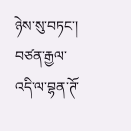ཉེས་སུ་བཏང་། བཙན་རྒྱལ་འདི་ལ་བྷན་ཊོ་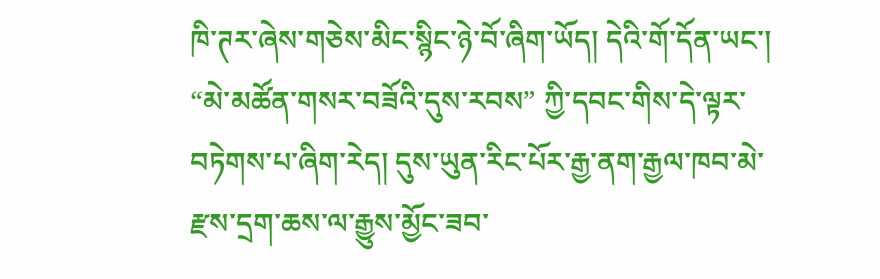ཁི་ཊར་ཞེས་གཅེས་མིང་སྙིང་ཉེ་བོ་ཞིག་ཡོད། དེའི་གོ་དོན་ཡང་། “མེ་མཚོན་གསར་བཟོའི་དུས་རབས” ཀྱི་དབང་གིས་དེ་ལྟར་བཏེགས་པ་ཞིག་རེད། དུས་ཡུན་རིང་པོར་རྒྱ་ནག་རྒྱལ་ཁབ་མེ་རྫས་དྲག་ཆས་ལ་རྒྱུས་མྱོང་ཟབ་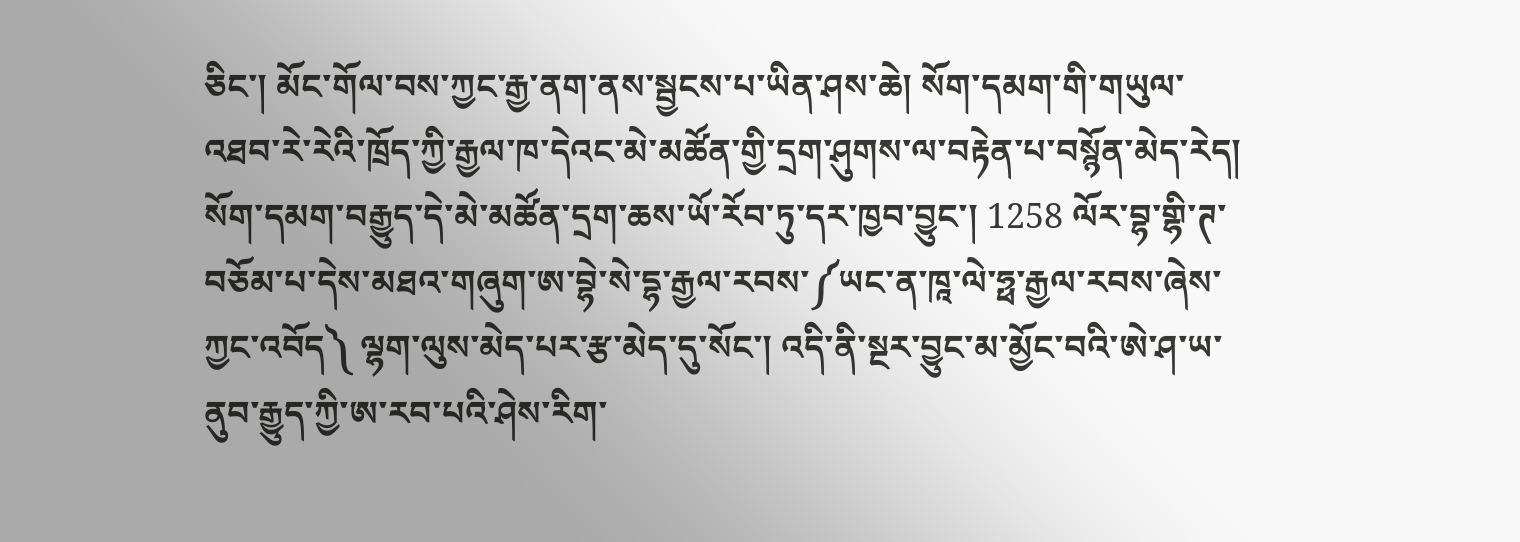ཅིང་། མོང་གོལ་བས་ཀྱང་རྒྱ་ནག་ནས་སྦྱངས་པ་ཡིན་ཤས་ཆེ། སོག་དམག་གི་གཡུལ་འཐབ་རེ་རེའི་ཁྲོད་ཀྱི་རྒྱལ་ཁ་དེའང་མེ་མཚོན་གྱི་དྲག་ཤུགས་ལ་བརྟེན་པ་བསྙོན་མེད་རེད། སོག་དམག་བརྒྱུད་དེ་མེ་མཚོན་དྲག་ཆས་ཡོ་རོབ་ཏུ་དར་ཁྱབ་བྱུང་། 1258 ལོར་བྷ་གྷི་ཊ་བཅོམ་པ་དེས་མཐའ་གཞུག་ཨ་བྷེ་སེ་དྷ་རྒྱལ་རབས་༼ཡང་ན་ཁཱ་ལེ་ཧྥ་རྒྱལ་རབས་ཞེས་ཀྱང་འབོད༽ ལྷག་ལུས་མེད་པར་རྩ་མེད་དུ་སོང་། འདི་ནི་སྔར་བྱུང་མ་མྱོང་བའི་ཨེ་ཤ་ཡ་ནུབ་རྒྱུད་ཀྱི་ཨ་རབ་པའི་ཤེས་རིག་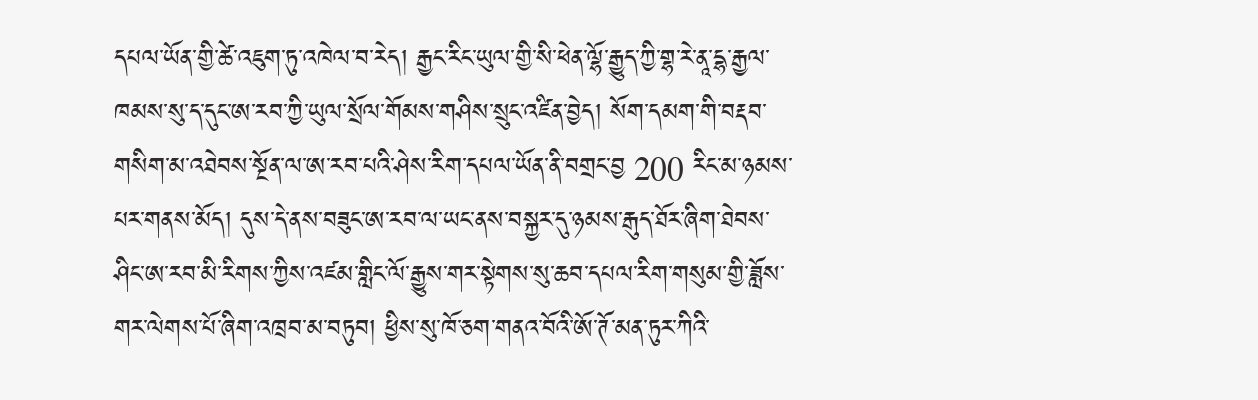དཔལ་ཡོན་གྱི་ཚེ་འཇུག་ཏུ་འཁེལ་བ་རེད། རྒྱང་རིང་ཡུལ་གྱི་སི་ཕེན་ལྷོ་རྒྱུད་ཀྱི་གྷ་རེ་ནཱ་དྷ་རྒྱལ་ཁམས་སུ་ད་དུང་ཨ་རབ་ཀྱི་ཡུལ་སྲོལ་གོམས་གཤིས་སྲུང་འཛིན་བྱེད། སོག་དམག་གི་བརྡབ་གསིག་མ་འཐེབས་སྔོན་ལ་ཨ་རབ་པའི་ཤེས་རིག་དཔལ་ཡོན་ནི་བགྲང་བྱ 200 རིང་མ་ཉམས་པར་གནས་མོད། དུས་དེ་ནས་བཟུང་ཨ་རབ་ལ་ཡང་ནས་བསྐྱར་དུ་ཉམས་རྒུད་ཐོར་ཞིག་ཐེབས་ཤིང་ཨ་རབ་མི་རིགས་ཀྱིས་འཛམ་གླིང་ལོ་རྒྱུས་གར་སྟེགས་སུ་ཆབ་དཔལ་རིག་གསུམ་གྱི་ཟློས་གར་ལེགས་པོ་ཞིག་འཁྲབ་མ་བཏུབ། ཕྱིས་སུ་ཁོ་ཅག་གནའ་བོའི་ཨོ་ཊོ་མན་ཏུར་ཀིའི་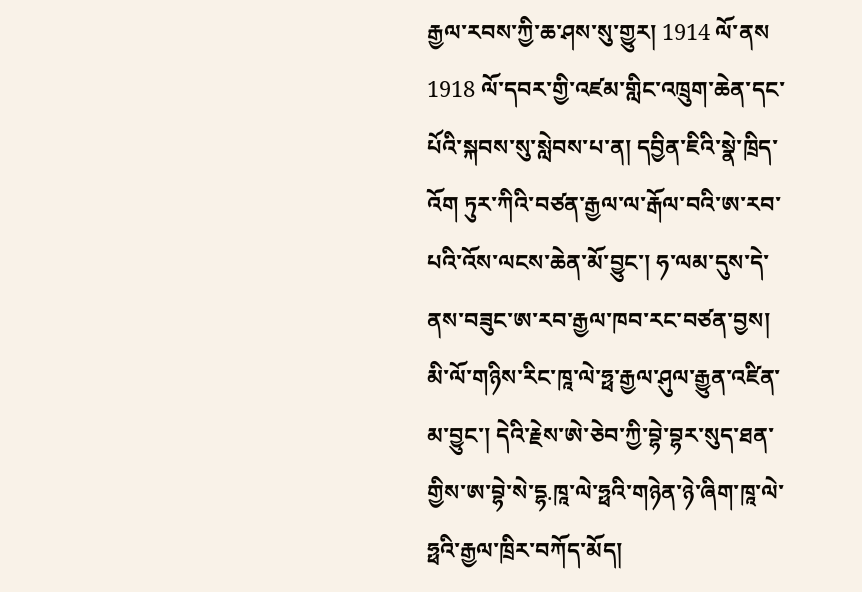རྒྱལ་རབས་ཀྱི་ཆ་ཤས་སུ་གྱུར། 1914 ལོ་ནས 1918 ལོ་དབར་གྱི་འཛམ་གླིང་འཁྲུག་ཆེན་དང་པོའི་སྐབས་སུ་སླེབས་པ་ན། དབྱིན་ཇིའི་སྣེ་ཁྲིད་འོག ཏུར་ཀིའི་བཙན་རྒྱལ་ལ་རྒོལ་བའི་ཨ་རབ་པའི་འོས་ལངས་ཆེན་མོ་བྱུང་། ཧ་ལམ་དུས་དེ་ནས་བཟུང་ཨ་རབ་རྒྱལ་ཁབ་རང་བཙན་བྱས།
མི་ལོ་གཉིས་རིང་ཁཱ་ལེ་ཧྥ་རྒྱལ་ཤུལ་རྒྱུན་འཛིན་མ་བྱུང་། དེའི་རྗེས་ཨེ་ཅེབ་ཀྱི་བྷེ་བྷར་སུད་ཐན་གྱིས་ཨ་བྷེ་སེ་དྷ.ཁཱ་ལེ་ཧྥའི་གཉེན་ཉེ་ཞིག་ཁཱ་ལེ་ཧྥའི་རྒྱལ་ཁྲིར་བཀོད་མོད།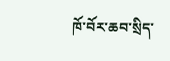ཁོ་བོར་ཆབ་སྲིད་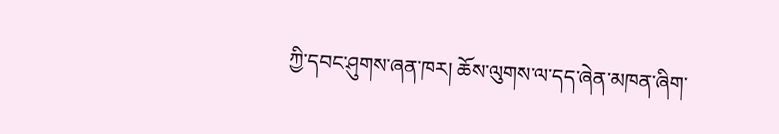ཀྱི་དབང་ཤུགས་ཞན་ཁར། ཆོས་ལུགས་ལ་དད་ཞེན་མཁན་ཞིག་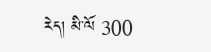རེད། མི་ལོ 300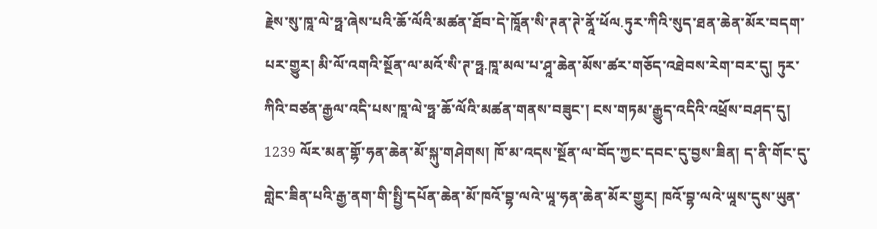རྗེས་སུ་ཁཱ་ལེ་ཧྥ་ཞེས་པའི་ཆོ་ལོའི་མཚན་ཐོབ་དེ་ཁཱོན་སི་ཊན་ཊེ་ནཱོ་ཕོལ.ཏུར་ཀིའི་སུད་ཐན་ཆེན་མོར་བདག་པར་གྱུར། མི་ལོ་འགའི་སྔོན་ལ་མའོ་སི་ཊ་ཧྥ.ཁཱ་མལ་པ་ཤཱ་ཆེན་མོས་ཚར་གཅོད་འཐེབས་རེག་བར་དུ། ཏུར་ཀིའི་བཙན་རྒྱལ་འདི་པས་ཁཱ་ལེ་ཧྥ་ཆོ་ལོའི་མཚན་གནས་བཟུང་། ངས་གཏམ་རྒྱུད་འདིའི་འཕྲོས་བཤད་དུ། 1239 ལོར་མན་གྷོ་ཧན་ཆེན་མོ་སྐུ་གཤེགས། ཁོ་མ་འདས་སྔོན་ལ་བོད་ཀྱང་དབང་དུ་བྱས་ཟིན། ད་ནི་གོང་དུ་གླེང་ཟིན་པའི་རྒྱ་ནག་གི་སྤྱི་དཔོན་ཆེན་མོ་ཁའོ་བྷ་ལའེ་ཡཱ་ཧན་ཆེན་མོར་གྱུར། ཁའོ་བྷ་ལའེ་ཡཱས་དུས་ཡུན་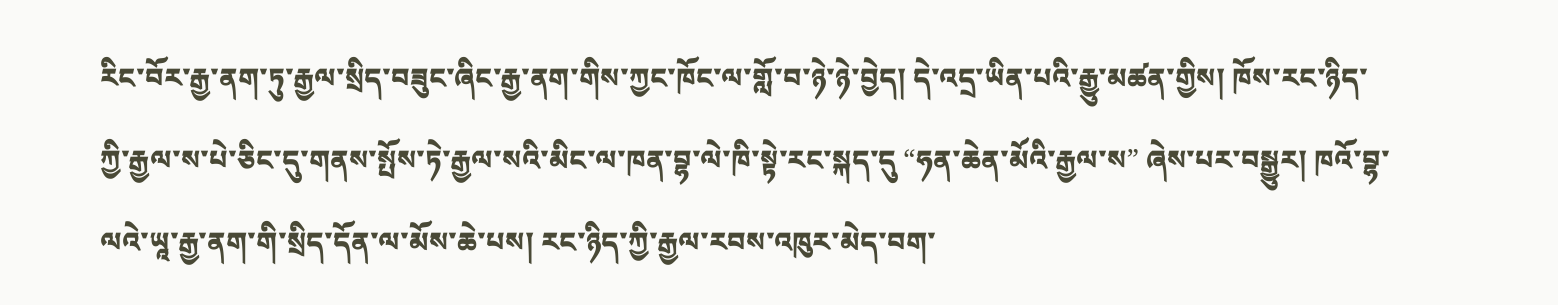རིང་བོར་རྒྱ་ནག་ཏུ་རྒྱལ་སྲིད་བཟུང་ཞིང་རྒྱ་ནག་གིས་ཀྱང་ཁོང་ལ་གློ་བ་ཉེ་ཉེ་བྱེད། དེ་འདྲ་ཡིན་པའི་རྒྱུ་མཚན་གྱིས། ཁོས་རང་ཉིད་ཀྱི་རྒྱལ་ས་པེ་ཅིང་དུ་གནས་སྤོས་ཏེ་རྒྱལ་སའི་མིང་ལ་ཁན་བྷ་ལེ་ཁི་སྟེ་རང་སྐད་དུ “ཧན་ཆེན་མོའི་རྒྱལ་ས” ཞེས་པར་བསྒྱུར། ཁའོ་བྷ་ལའེ་ཡཱ་རྒྱ་ནག་གི་སྲིད་དོན་ལ་མོས་ཆེ་པས། རང་ཉིད་ཀྱི་རྒྱལ་རབས་འཁུར་མེད་བག་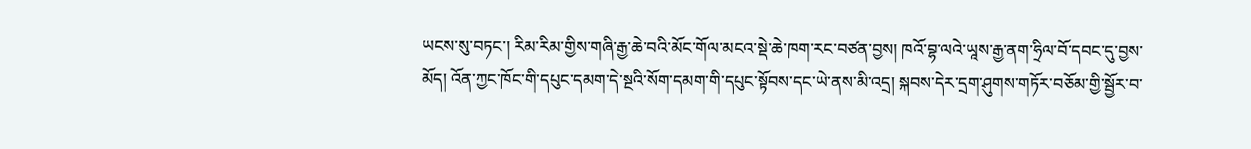ཡངས་སུ་བཏང་། རིམ་རིམ་གྱིས་གཞི་རྒྱ་ཆེ་བའི་མོང་གོལ་མངའ་སྡེ་ཆེ་ཁག་རང་བཙན་བྱས། ཁའོ་བྷ་ལའེ་ཡཱས་རྒྱ་ནག་ཧྲིལ་བོ་དབང་དུ་བྱས་མོད། འོན་ཀྱང་ཁོང་གི་དཔུང་དམག་དེ་སྔའི་སོག་དམག་གི་དཔུང་སྟོབས་དང་ཡེ་ནས་མི་འདྲ། སྐབས་དེར་དྲག་ཤུགས་གཏོར་བཅོམ་གྱི་སྦྱོར་བ་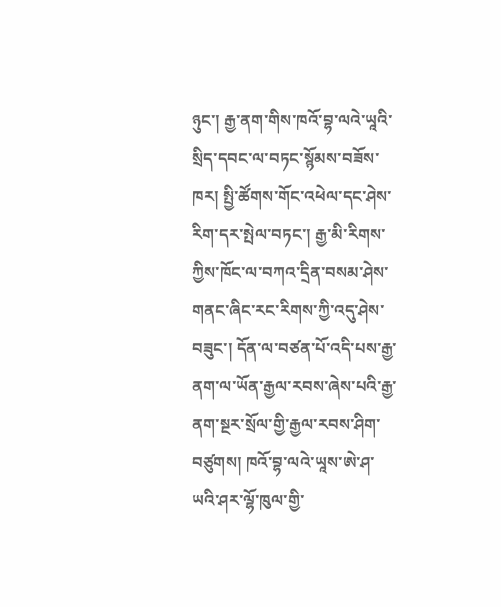ཉུང་། རྒྱ་ནག་གིས་ཁའོ་བྷ་ལའེ་ཡཱའི་སྲིད་དབང་ལ་བཏང་སྙོམས་བཟོས་ཁར། སྤྱི་ཚོགས་གོང་འཕེལ་དང་ཤེས་རིག་དར་སྤེལ་བཏང་། རྒྱ་མི་རིགས་ཀྱིས་ཁོང་ལ་བཀའ་དྲིན་བསམ་ཤེས་གནང་ཞིང་རང་རིགས་ཀྱི་འདུ་ཤེས་བཟུང་། དོན་ལ་བཙན་པོ་འདི་པས་རྒྱ་ནག་ལ་ཡོན་རྒྱལ་རབས་ཞེས་པའི་རྒྱ་ནག་སྔར་སྲོལ་གྱི་རྒྱལ་རབས་ཤིག་བཙུགས། ཁའོ་བྷ་ལའེ་ཡཱས་ཨེ་ཤ་ཡའི་ཤར་ལྷོ་ཁུལ་གྱི་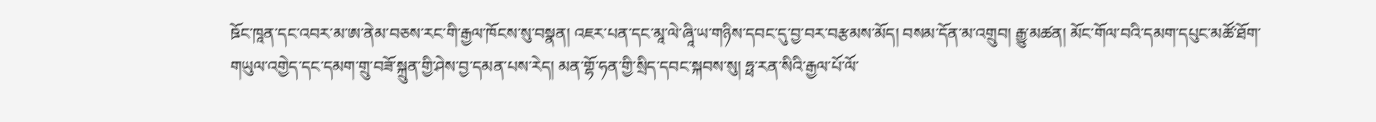ཋོང་ཁཱན་དང་འབར་མ་ཨ་ནེམ་བཅས་རང་གི་རྒྱལ་ཁོངས་སུ་བསྣན། འཇར་པན་དང་མཱ་ལེ་ཞཱི་ཡ་གཉིས་དབང་དུ་བྱ་བར་བརྩམས་མོད། བསམ་དོན་མ་འགྲུབ། རྒྱུ་མཚན། མོང་གོལ་བའི་དམག་དཔུང་མཚོ་ཐོག་གཡུལ་འགྱེད་དང་དམག་གྲུ་བཟོ་སྐྲུན་གྱི་ཤེས་བྱ་དམན་པས་རེད། མན་གྷོ་ཧན་གྱི་སྲིད་དབང་སྐབས་སུ། ཧྥ་རན་སིའི་རྒྱལ་པོ་ལོ་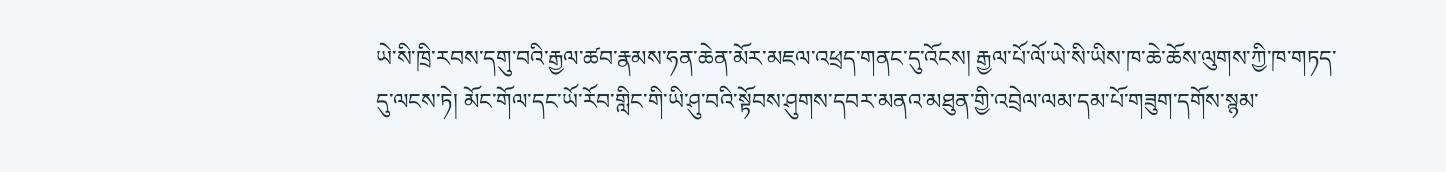ཡེ་སི་ཁྲི་རབས་དགུ་བའི་རྒྱལ་ཚབ་རྣམས་ཧན་ཆེན་མོར་མཇལ་འཕྲད་གནང་དུ་འོངས། རྒྱལ་པོ་ལོ་ཡེ་སི་ཡིས་ཁ་ཆེ་ཆོས་ལུགས་ཀྱི་ཁ་གཏད་དུ་ལངས་ཏེ། མོང་གོལ་དང་ཡོ་རོབ་གླིང་གི་ཡི་ཤུ་བའི་སྟོབས་ཤུགས་དབར་མནའ་མཐུན་གྱི་འབྲེལ་ལམ་དམ་པོ་གཟུག་དགོས་སྙམ་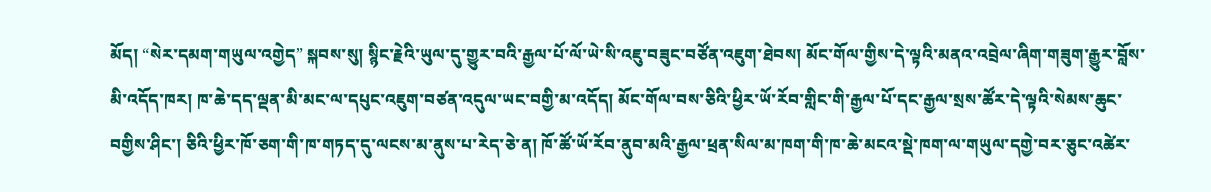མོད། “སེར་དམག་གཡུལ་འགྱེད” སྐབས་སུ། སྙིང་རྗེའི་ཡུལ་དུ་གྱུར་བའི་རྒྱལ་པོ་ལོ་ཡེ་སི་འཇུ་བཟུང་བཙོན་འཇུག་ཐེབས། མོང་གོལ་གྱིས་དེ་ལྟའི་མནའ་འབྲེལ་ཞིག་གཟུག་རྒྱུར་བློས་མི་འདོད་ཁར། ཁ་ཆེ་དད་ལྡན་མི་མང་ལ་དཔུང་འཇུག་བཙན་འདུལ་ཡང་བགྱི་མ་འདོད། མོང་གོལ་བས་ཅིའི་ཕྱིར་ཡོ་རོབ་གླིང་གི་རྒྱལ་པོ་དང་རྒྱལ་སྲས་ཚོར་དེ་ལྟའི་སེམས་ཆུང་བགྱིས་ཤིང་། ཅིའི་ཕྱིར་ཁོ་ཅག་གི་ཁ་གཏད་དུ་ལངས་མ་ནུས་པ་རེད་ཅེ་ན། ཁོ་ཚོ་ཡོ་རོབ་ནུབ་མའི་རྒྱལ་ཕྲན་སིལ་མ་ཁག་གི་ཁ་ཆེ་མངའ་སྡེ་ཁག་ལ་གཡུལ་དགྱེ་བར་ཅུང་འཚེར་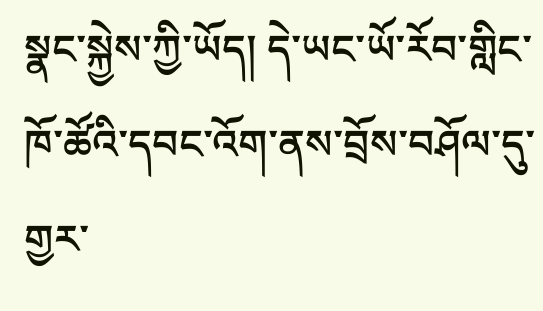སྣང་སྐྱེས་ཀྱི་ཡོད། དེ་ཡང་ཡོ་རོབ་གླིང་ཁོ་ཚོའི་དབང་འོག་ནས་བྲོས་བཤོལ་དུ་གྱར་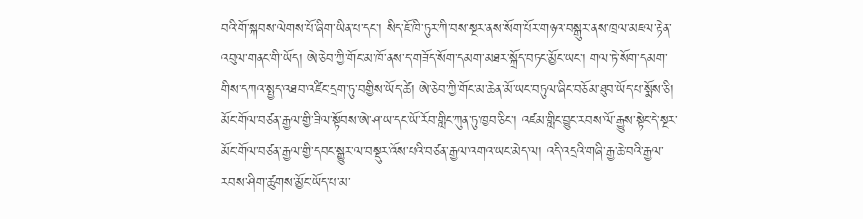བའི་གོ་སྐབས་ལེགས་པོ་ཞིག་ཡིན་པ་དང་། སིད་ཇོ་ཁི་ཏུར་ཀི་བས་སྔར་ནས་སོག་པོར་གཉའ་བསྒུར་ནས་ཁྲལ་མཇལ་རྟེན་འབུལ་གནང་གི་ཡོད། ཨེ་ཅེབ་ཀྱི་གོང་མ་ཁོ་ནས་ད་གཟོད་སོག་དམག་མཐར་སྐྲོད་བཏང་མྱོང་ཡང་། གལ་ཏེ་སོག་དམག་གིས་དཀའ་སྤྱད་འཐབ་འཛིང་དྲག་ཏུ་བགྱིས་ཡོད་ཚེ། ཨེ་ཅེབ་ཀྱི་གོང་མ་ཆེན་མོ་ཡང་བཏུལ་ཞིང་བཅོམ་ཐུབ་ཡོད་པ་སྨོས་ཅི། མོང་གོལ་བཙན་རྒྱལ་གྱི་ཟིལ་སྟོབས་ཨེ་ཤ་ཡ་དང་ཡོ་རོབ་གླིང་ཀུན་ཏུ་ཁྱབ་ཅིང་། འཛམ་གླིང་བྱུང་རབས་ལོ་རྒྱུས་སྟེང་དེ་སྔར་མོང་གོལ་བཙན་རྒྱལ་གྱི་དབང་སྒྱུར་ལ་བསྡུར་འོས་པའི་བཙན་རྒྱལ་འགའ་ཡང་མེད་ལ། འདི་འདྲའི་གཞི་རྒྱ་ཆེ་བའི་རྒྱལ་རབས་ཤིག་ཚུགས་མྱོང་ཡོད་པ་མ་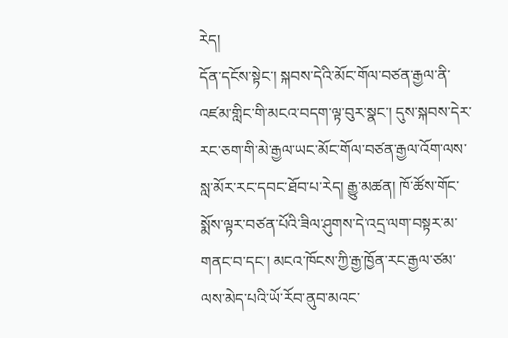རེད།
དོན་དངོས་སྟེང་། སྐབས་དེའི་མོང་གོལ་བཙན་རྒྱལ་ནི་འཛམ་གླིང་གི་མངའ་བདག་ལྟ་བུར་སྣང་། དུས་སྐབས་དེར་རང་ཅག་གི་མེ་རྒྱལ་ཡང་མོང་གོལ་བཙན་རྒྱལ་འོག་ལས་སླ་མོར་རང་དབང་ཐོབ་པ་རེད། རྒྱུ་མཚན། ཁོ་ཚོས་གོང་སྨོས་ལྟར་བཙན་པོའི་ཟིལ་ཤུགས་དེ་འདྲ་ལག་བསྟར་མ་གནང་བ་དང་། མངའ་ཁོངས་ཀྱི་རྒྱ་ཁྱོན་རང་རྒྱལ་ཙམ་ལས་མེད་པའི་ཡོ་རོབ་ནུབ་མའང་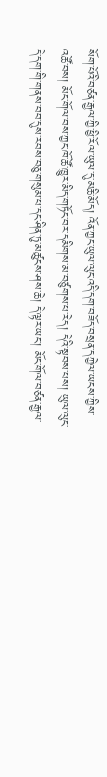སོག་པོའི་བཙན་རྒྱལ་ཀྱི་ཕྱི་རོལ་ཡུལ་དུ་མཆི་མོད། འོན་ཀྱང་ཡུལ་ལུང་འདི་དག་བཟོད་བསྲན་དཀྱེལ་ཡངས་ཀྱིས་འཚོ་བས། མོང་གོལ་བས་ཀྱང་ཁོ་ཚོ་ཁྱུར་མིད་གཏོང་བར་དམིགས་མ་བཙུགས་པ་རེད། དེའི་སྟབས་པས། ཡུལ་ལུང་དེ་དག་གི་གནས་བབ་དུས་རབས་བཅུ་གསུམ་པ་དང་ཤིན་ཏུ་མཚུངས་ཤས་ཆེ། དེ་ལྟར་ཡང་། མོང་གོལ་བཙན་རྒྱལ་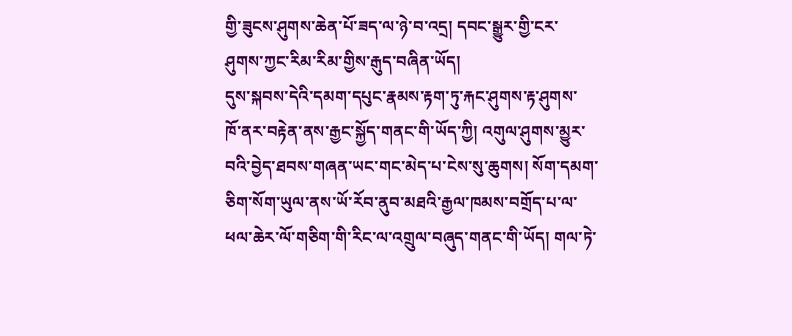གྱི་ཟུངས་ཤུགས་ཆེན་པོ་ཟད་ལ་ཉེ་བ་འདྲ། དབང་སྒྱུར་གྱི་ངར་ཤུགས་ཀྱང་རིམ་རིམ་གྱིས་རྒུད་བཞིན་ཡོད།
དུས་སྐབས་དེའི་དམག་དཔུང་རྣམས་རྟག་ཏུ་རྐང་ཤུགས་རྟ་ཤུགས་ཁོ་ནར་བརྟེན་ནས་རྒྱང་སྐྱོད་གནང་གི་ཡོད་ཀྱི། འགུལ་ཤུགས་མྱུར་བའི་བྱེད་ཐབས་གཞན་ཡང་གང་མེད་པ་ངེས་སུ་ཆུགས། སོག་དམག་ཅིག་སོག་ཡུལ་ནས་ཡོ་རོབ་ནུབ་མཐའི་རྒྱལ་ཁམས་བགྲོད་པ་ལ་ཕལ་ཆེར་ལོ་གཅིག་གི་རིང་ལ་འགྲུལ་བཞུད་གནང་གི་ཡོད། གལ་ཏེ་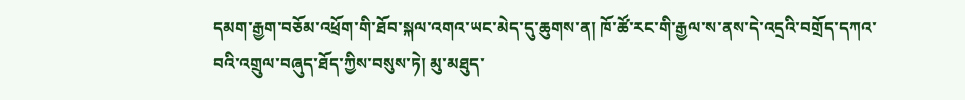དམག་རྒྱག་བཅོམ་འཕྲོག་གི་ཐོབ་སྐལ་འགའ་ཡང་མེད་དུ་ཆུགས་ན། ཁོ་ཚོ་རང་གི་རྒྱལ་ས་ནས་དེ་འདྲའི་བགྲོད་དཀའ་བའི་འགྲུལ་བཞུད་ཐོད་ཀྱིས་བསུས་ཏེ། མུ་མཐུད་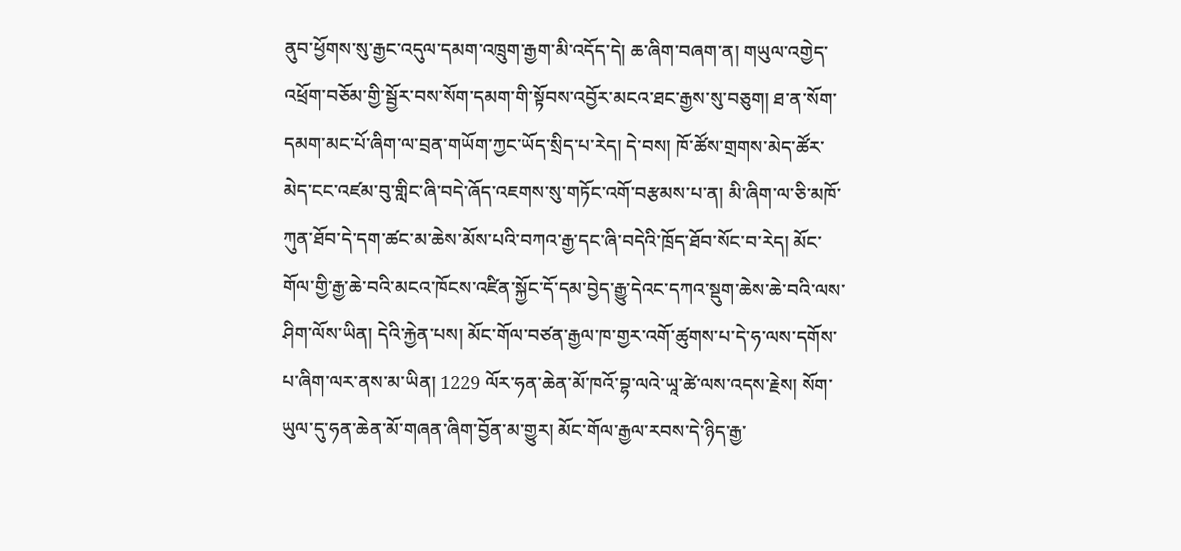ནུབ་ཕྱོགས་སུ་རྒྱང་འདུལ་དམག་འཁྲུག་རྒྱག་མི་འདོད་དེ། ཆ་ཞིག་བཞག་ན། གཡུལ་འགྱེད་འཕྲོག་བཅོམ་གྱི་སྦྱོར་བས་སོག་དམག་གི་སྟོབས་འབྱོར་མངའ་ཐང་རྒྱས་སུ་བཅུག། ཐ་ན་སོག་དམག་མང་པོ་ཞིག་ལ་བྲན་གཡོག་ཀྱང་ཡོད་སྲིད་པ་རེད། དེ་བས། ཁོ་ཚོས་གྲགས་མེད་ཚོར་མེད་ངང་འཛམ་བུ་གླིང་ཞི་བདེ་ཞོད་འཇགས་སུ་གཏོང་འགོ་བརྩམས་པ་ན། མི་ཞིག་ལ་ཅི་མཁོ་ཀུན་ཐོབ་དེ་དག་ཚང་མ་ཆེས་མོས་པའི་བཀའ་རྒྱ་དང་ཞི་བདེའི་ཁྲོད་ཐོབ་སོང་བ་རེད། མོང་གོལ་གྱི་རྒྱ་ཆེ་བའི་མངའ་ཁོངས་འཛིན་སྐྱོང་དོ་དམ་བྱེད་རྒྱུ་དེའང་དཀའ་སྡུག་ཆེས་ཆེ་བའི་ལས་ཤིག་ལོས་ཡིན། དེའི་རྐྱེན་པས། མོང་གོལ་བཙན་རྒྱལ་ཁ་གྱར་འགོ་ཚུགས་པ་དེ་ཧ་ལས་དགོས་པ་ཞིག་ལར་ནས་མ་ཡིན། 1229 ལོར་ཧན་ཆེན་མོ་ཁའོ་བྷ་ལའེ་ཡཱ་ཚེ་ལས་འདས་རྗེས། སོག་ཡུལ་དུ་ཧན་ཆེན་མོ་གཞན་ཞིག་བྱོན་མ་གྱུར། མོང་གོལ་རྒྱལ་རབས་དེ་ཉིད་རྒྱ་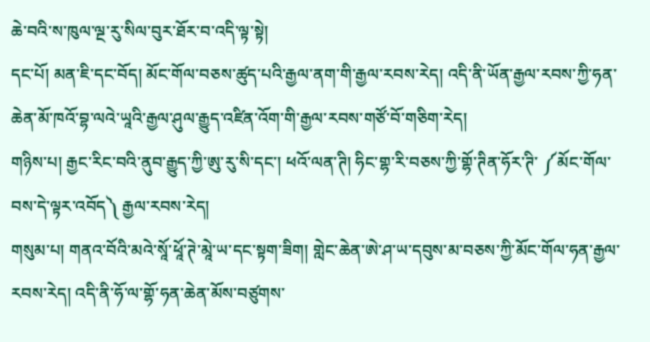ཆེ་བའི་ས་ཁུལ་ལྔ་རུ་སིལ་བུར་ཐོར་བ་འདི་ལྟ་སྟེ།
དང་པོ། མན་ཇི་དང་བོད། མོང་གོལ་བཅས་ཚུད་པའི་རྒྱལ་ནག་གི་རྒྱལ་རབས་རེད། འདི་ནི་ཡོན་རྒྱལ་རབས་ཀྱི་ཧན་ཆེན་མོ་ཁའོ་བྷ་ལའེ་ཡཱའི་རྒྱལ་ཤུལ་རྒྱུད་འཛིན་འོག་གི་རྒྱལ་རབས་གཙོ་བོ་གཅིག་རེད།
གཉིས་པ། རྒྱང་རིང་བའི་ནུབ་རྒྱུད་ཀྱི་ཨུ་རུ་སི་དང་། ཕའོ་ལན་ཊི། ཧིང་གྷ་རི་བཅས་ཀྱི་གྷོ་ཊིན་ཧོར་ཊི་ ༼མོང་གོལ་བས་དེ་ལྟར་འབོད༽ རྒྱལ་རབས་རེད།
གསུམ་པ། གནའ་བོའི་མའེ་སཱོ་ཕཱོ་ཊེ་མཱེ་ཡ་དང་སྟག་ཟིག། གླེང་ཆེན་ཨེ་ཤ་ཡ་དབུས་མ་བཅས་ཀྱི་མོང་གོལ་ཧན་རྒྱལ་རབས་རེད། འདི་ནི་ཧོ་ལ་གྷོ་ཧན་ཆེན་མོས་བཙུགས་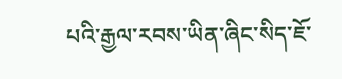པའི་རྒྱལ་རབས་ཡིན་ཞིང་སིད་ཇོ་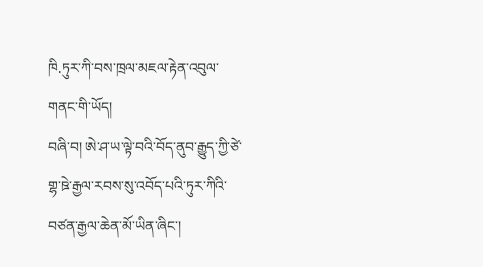ཁི.ཏུར་ཀི་བས་ཁྲལ་མཇལ་རྟེན་འབུལ་གནང་གི་ཡོད།
བཞི་བ། ཨེ་ཤ་ཡ་ལྟེ་བའི་བོད་ནུབ་རྒྱུད་ཀྱི་ཙེ་གྷ་ཋེ་རྒྱལ་རབས་སུ་འབོད་པའི་ཏུར་ཀིའི་བཙན་རྒྱལ་ཆེན་མོ་ཡིན་ཞིང་།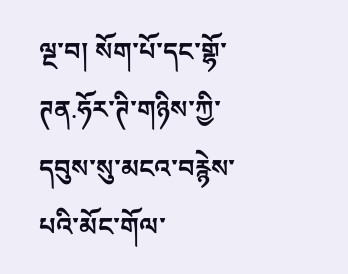ལྔ་བ། སོག་པོ་དང་གྷོ་ཊན.ཧོར་ཊི་གཉིས་ཀྱི་དབུས་སུ་མངའ་བརྙེས་པའི་མོང་གོལ་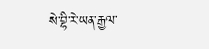སེ་བྷི་རེ་ཡན་རྒྱལ་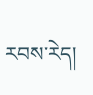རབས་རེད།